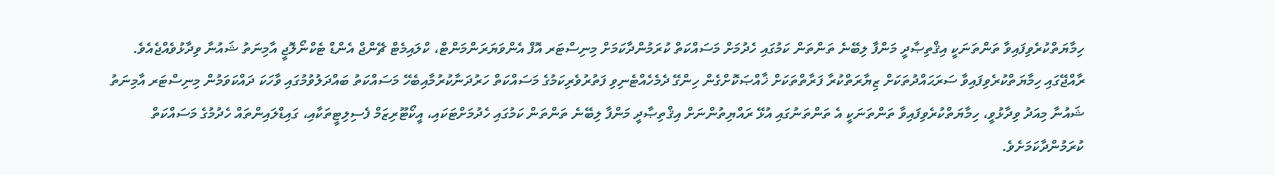ހިމާޔަތްކުރެވިފައިވާ ތަންތަނަކީ އިޤްތިޞާދީ މަންފާ ލިބޭނެ ތަންތަން ކަމުގައި ހެދުމަށް މަސައްކަތް ކުރަމުންދާކަމަށް މިނިސްޓަރ އޮފް އެންވަޔަރަންމަންޓް، ކްލައިމެޓް ޗޭންޖް އެންޑް ޓެކްނޯލޮޖީ އާމިނަތު ޝައުނާ ވިދާޅުވެއްޖެއެވެ.
ރާއްޖޭގައި ހިމާޔަތްކުރެވިފައިވާ ސަރަޙައްދުތަކަށް ޒިޔާރަތްކުރާ ފަރާތްތަކަށް ޚާއްޞަކޮށްގެން ހިންގޭ ދެމެހެއްޓެނިވި ފަތުރުވެރިކަމުގެ މަސައްކަތް ހަރުދަނާކުރުމާއިބެހޭ މަސައްކަތު ބައްދަލުވުމުގައި ވާހަކަ ދައްކަވަމުން މިނިސްޓަރ އާމިނަތު ޝައުނާ މިއަދު ވިދާޅުވީ، ހިމާޔަތްކުރެވިފައިވާ ތަންތަނަކީ އެ ތަންތަނުގައި އުޅޭ ރައްޔިތުންނަށް އިޤްތިޞާދީ މަންފާ ލިބޭނެ ތަންތަން ކަމުގައި ހެދުމަށްޓަކައި، އީކޯޓޫރިޒަމް ފެސިލިޓީތަކާއި، ގައިޑްލައިންތައް ހެދުމުގެ މަސައްކަތް ކުރަމުންދާކަމަށެވެ.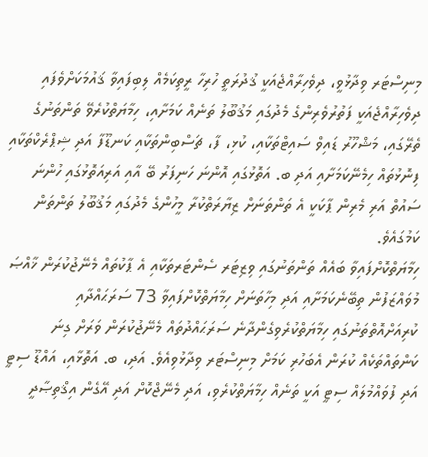މިނިސްޓަރ ވިދާޅުވީ، ދިވެހިރާއްޖެއަކީ ޤުދުރަތީ ހުރިހާ ރީތިކަމެއް ލިބިފައިވާ ޤައުމަކަށްވެފައި ދިވެހިރާއްޖެއަކީ ފަތުރުވެރިންގެ މެދުގައި މަޤުބޫލު ތަނެއް ކަމަށާއި، ހިމާޔަތްކުރެވޭ ތަންތަނުގެ ތެރޭގައި، މަޝްހޫރު ޑައިވް ސައިޓްތަކާއި، ކުޅި، ފާ، ޗަސްބިންތަކާއި ކަނޑޫފާ އަދި ޝިޕްރެކްތަކާއި ފިނޮޅުތައް ހިމެނޭކަމަށާއި އަދި ބ. އަތޮޅުގައި އޮންނަ ހަނިފަރު ބޭ އާއި އަރިއަތޮޅުގައި ހުންނަ ސައުތް އަރި މެރިން ޕާކަކީ އެ ތަންތަނަށް ޒިޔާރަތްކުރާ މީހުންގެ މެދުގައި މަޤުބޫލު ތަންތަން ކަމުގައެވެ.
ހިމާޔަތްކޮށްފައިވާ ބައެއް ތަންތަނުގައި ވިޒިޓަރ ސެންޓަރތަކާއި އެ ޕާކުތައް މެނޭޖުކުރަން ޚާއްޞަ މުވައްޒަފުން ތިބޭނެކަމަށާއި އަދި މިހާތަނަށް ހިމާޔަތްކޮށްފައިވާ 73 ސަރަޙައްދާއި ކުރިއަށްއޮތްތަނުގައި ހިމާޔަތްކުރެވިގެންދާނެ ސަރަޙައްދުތައް މެނޭޖުކުރަން ވަރަށް ގިނަ ކަންތައްތަކެއް ކުރަން އެބަހުރި ކަމަށް މިނިސްޓަރ ވިދާޅުވިއެވެ. އަދި، ބ. އަތޮޅާއި، އައްޑޫ ސިޓީ އަދި ފުވައްމުލައް ސިޓީ އަކީ ތަނެއް ހިމާޔަތްކުރެވި، އަދި މެނޭޖްކޮށް އަދި އޭގެން އިޤްތިޞާދީ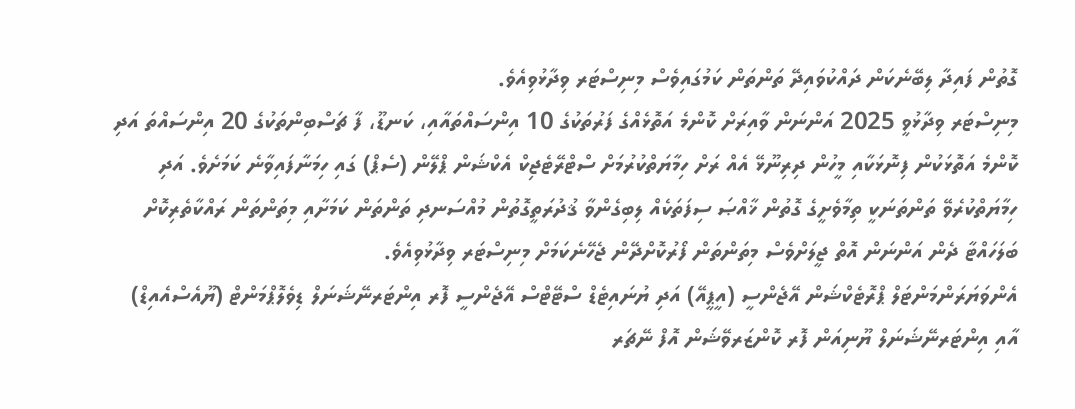ގޮތުން ފައިދާ ލިބޭނެކަން ދައްކުވައިދޭ ތަންތަން ކަމުގައިވެސް މިނިސްޓަރ ވިދާޅުވިއެވެ.
މިނިސްޓަރ ވިދާޅުވީ 2025 އަންނަން ވާއިރަށް ކޮންމެ އަތޮޅެއްގެ ފަރުތަކުގެ 10 އިންސައްތައާއި، ކަނޑޫ، ފާ ޗަސްބިންތަކުގެ 20 އިންސައްތަ އަދި ކޮންމެ އަތޮޅަކުން ފިނޮޅަކާއި މީހުން ދިރިނޫޅޭ އެއް ރަށް ހިމާޔަތްކުރުމަށް ސްޓްރޭޓެޖިކް އެކްޝަން ޕްލޭން (ސެޕް) ގައި ހިމަނާފައިވާނެ ކަމަށެވެ. އަދި ހިމާޔަތްކުރެވޭ ތަންތަނަކީ ތިމާވެށީގެ ގޮތުން ޚާއްޞަ ސިފަތަކެއް ލިބިގެންވާ ޤުދުރަތީގޮތުން މުއްސަނދި ތަންތަން ކަމަށާއި މިތަންތަން ރައްކާތެރިކޮށް ބަލަހައްޓާ ދެން އަންނަން އޮތް ޖީލަށްވެސް މިތަންތަން ފޯރުކޮށްދޭން ޖެހޭނެކަމަށް މިނިސްޓަރ ވިދާޅުވިއެވެ.
އެންވަޔަރަންމަންޓަލް ޕްރޮޓެކްޝަން އޭޖެންސީ (އީޕީއޭ) އަދި ޔުނައިޓެޑް ސްޓޭޓްސް އޭޖެންސީ ފޮރ އިންޓަރނޭޝަނަލް ޑިވެލޮޕްމަންޓް (ޔޫއެސްއެއިޑް) އާއި އިންޓަރނޭޝަނަލް ޔޫނިއަން ފޮރ ކޮންޒަރވޭޝަން އޮފް ނޭޗަރ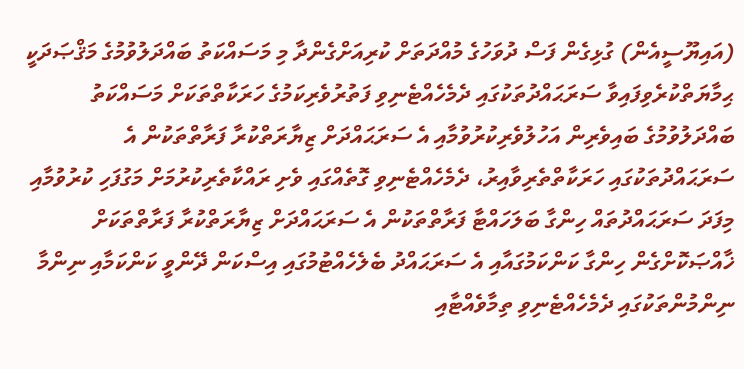(އައިޔޫސީއެން) ގުޅިގެން ފަސް ދުވަހުގެ މުއްދަތަށް ކުރިއަށްގެންދާ މި މަސައްކަތު ބައްދަލުވުމުގެ މަޤްޞަދަކީ ޙިމާޔަތްކުރެވިފައިވާ ސަރަޙައްދުތަކުގައި ދެމެހެއްޓެނިވި ފަތުރުވެރިކަމުގެ ހަރަކާތްތަކަށް މަސައްކަތު ބައްދަލުވުމުގެ ބައިވެރިން އަހުލުވެރިކުރުވުމާއި އެ ސަރަޙައްދަށް ޒިޔާރަތްކުރާ ފަރާތްތަކުން އެ ސަރަޙައްދުތަކުގައި ހަރަކާތްތެރިވާއިރު، ދެމެހެއްޓެނިވި ގޮތެއްގައި ވެށި ރައްކާތެރިކުރުމަށް މަގުފަހި ކުރުވުމާއި މިފަދަ ސަރަޙައްދުތައް ހިންގާ ބަލަހައްޓާ ފަރާތްތަކުން އެ ސަރަޙައްދަށް ޒިޔާރަތްކުރާ ފަރާތްތަކަށް ޚާއްޞަކޮށްގެން ހިންގާ ކަންކަމުގައާއި އެ ސަރަޙައްދު ބެލެހެއްޓުމުގައި އިސްކަން ދޭންވީ ކަންކަމާއި ނިންމާ ނިންމުންތަކުގައި ދެމެހެއްޓެނިވި ތިމާވެއްޓާއި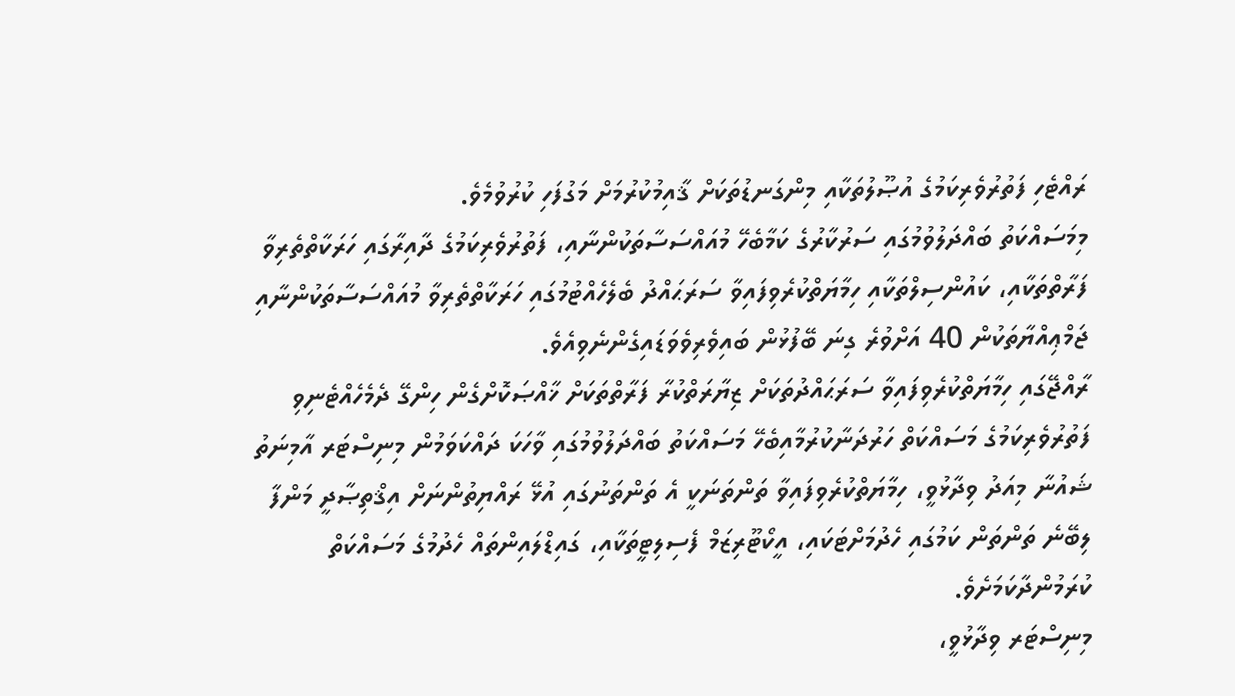ރައްޓެހި ފަތުރުވެރިކަމުގެ އުޞޫލުތަކާއި މިންގަނޑުތަކަށް ޤާއިމުކުރުމަށް މަގުފަހި ކުރުވުމެވެ.
މިމަސައްކަތު ބައްދަލުވުމުގައި ސަރުކާރުގެ ކަމާބެހޭ މުއައްސަސާތަކުންނާއި، ފަތުރުވެރިކަމުގެ ދާއިރާގައި ހަރަކާތްތެރިވާ ފަރާތްތަކާއި، ކައުންސިލްތަކާއި ހިމާޔަތްކުރެވިފައިވާ ސަރަޙައްދު ބެލެހެއްޓުމުގައި ހަރަކާތްތެރިވާ މުއައްސަސާތަކުންނާއި ޖަމްޢިއްޔާތަކުން 40 އަށްވުރެ ގިނަ ބޭފުޅުން ބައިވެރިވެވަޑައިގެންނެވިއެވެ.
ރާއްޖޭގައި ހިމާޔަތްކުރެވިފައިވާ ސަރަޙައްދުތަކަށް ޒިޔާރަތްކުރާ ފަރާތްތަކަށް ޚާއްޞަކޮށްގެން ހިންގޭ ދެމެހެއްޓެނިވި ފަތުރުވެރިކަމުގެ މަސައްކަތް ހަރުދަނާކުރުމާއިބެހޭ މަސައްކަތު ބައްދަލުވުމުގައި ވާހަކަ ދައްކަވަމުން މިނިސްޓަރ އާމިނަތު ޝައުނާ މިއަދު ވިދާޅުވީ، ހިމާޔަތްކުރެވިފައިވާ ތަންތަނަކީ އެ ތަންތަނުގައި އުޅޭ ރައްޔިތުންނަށް އިޤްތިޞާދީ މަންފާ ލިބޭނެ ތަންތަން ކަމުގައި ހެދުމަށްޓަކައި، އީކޯޓޫރިޒަމް ފެސިލިޓީތަކާއި، ގައިޑްލައިންތައް ހެދުމުގެ މަސައްކަތް ކުރަމުންދާކަމަށެވެ.
މިނިސްޓަރ ވިދާޅުވީ،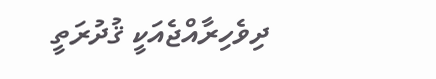ދިވެހިރާއްޖެއަކީ ޤުދުރަތީ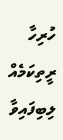ހުރިހާ ރީތިކަމެއް ލިބިފައިވާ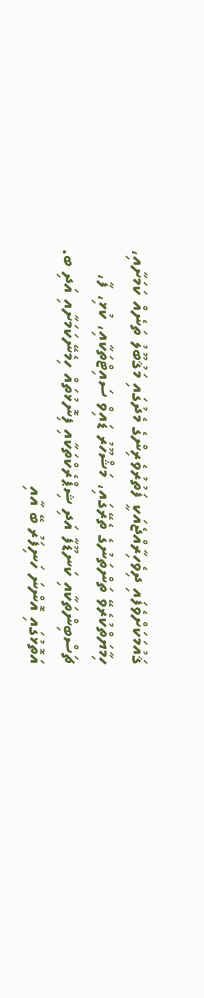ޤައުމަކަށްވެފައި ދިވެހިރާއްޖެއަކީ ފަތުރުވެރިންގެ މެދުގައި މަޤުބޫލު ތަނެއް ކަމަށާއި، ހިމާޔަތްކުރެވޭ ތަންތަނުގެ ތެރޭގައި، މަޝްހޫރު ޑައިވް ސައިޓްތަކާއި، ކުޅި، ފާ، ޗަސްބިންތަކާއި ކަނޑޫފާ އަދި ޝިޕްރެކްތަކާއި ފިނޮޅުތައް ހިމެނޭކަމަށާއި އަދި ބ. އަތޮޅުގައި އޮންނަ ހަނިފަރު ބޭ އާއި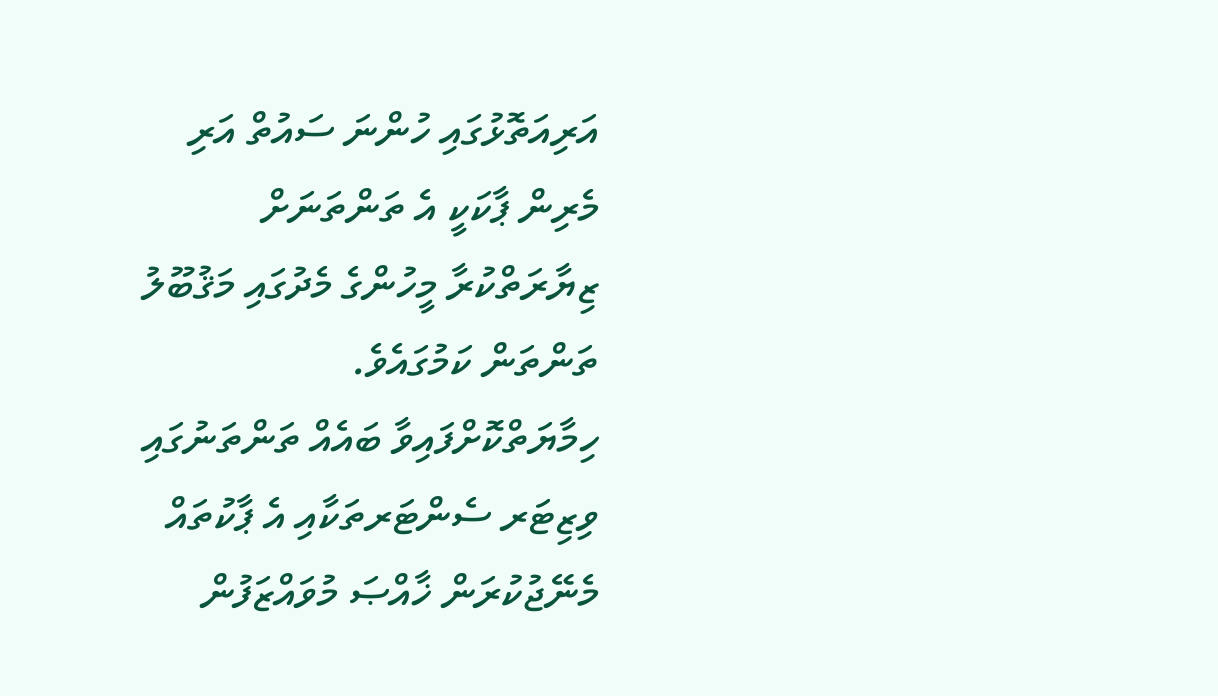އަރިއަތޮޅުގައި ހުންނަ ސައުތް އަރި މެރިން ޕާކަކީ އެ ތަންތަނަށް ޒިޔާރަތްކުރާ މީހުންގެ މެދުގައި މަޤުބޫލު ތަންތަން ކަމުގައެވެ.
ހިމާޔަތްކޮށްފައިވާ ބައެއް ތަންތަނުގައި ވިޒިޓަރ ސެންޓަރތަކާއި އެ ޕާކުތައް މެނޭޖުކުރަން ޚާއްޞަ މުވައްޒަފުން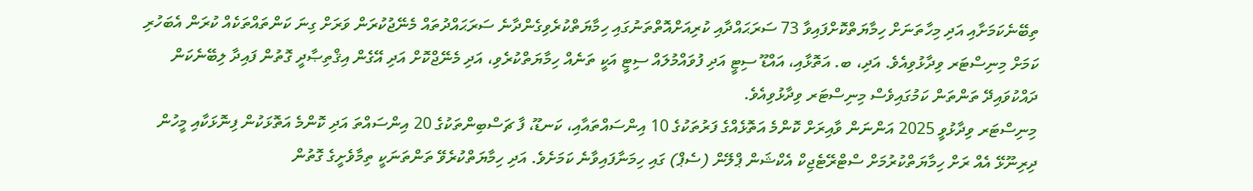ތިބޭނެކަމަށާއި އަދި މިހާތަނަށް ހިމާޔަތްކޮށްފައިވާ 73 ސަރަޙައްދާއި ކުރިއަށްއޮތްތަނުގައި ހިމާޔަތްކުރެވިގެންދާނެ ސަރަޙައްދުތައް މެނޭޖުކުރަން ވަރަށް ގިނަ ކަންތައްތަކެއް ކުރަން އެބަހުރި ކަމަށް މިނިސްޓަރ ވިދާޅުވިއެވެ. އަދި، ބ. އަތޮޅާއި، އައްޑޫ ސިޓީ އަދި ފުވައްމުލައް ސިޓީ އަކީ ތަނެއް ހިމާޔަތްކުރެވި، އަދި މެނޭޖްކޮށް އަދި އޭގެން އިޤްތިޞާދީ ގޮތުން ފައިދާ ލިބޭނެކަން ދައްކުވައިދޭ ތަންތަން ކަމުގައިވެސް މިނިސްޓަރ ވިދާޅުވިއެވެ.
މިނިސްޓަރ ވިދާޅުވީ 2025 އަންނަން ވާއިރަށް ކޮންމެ އަތޮޅެއްގެ ފަރުތަކުގެ 10 އިންސައްތައާއި، ކަނޑޫ، ފާ ޗަސްބިންތަކުގެ 20 އިންސައްތަ އަދި ކޮންމެ އަތޮޅަކުން ފިނޮޅަކާއި މީހުން ދިރިނޫޅޭ އެއް ރަށް ހިމާޔަތްކުރުމަށް ސްޓްރޭޓެޖިކް އެކްޝަން ޕްލޭން (ސެޕް) ގައި ހިމަނާފައިވާނެ ކަމަށެވެ. އަދި ހިމާޔަތްކުރެވޭ ތަންތަނަކީ ތިމާވެށީގެ ގޮތުން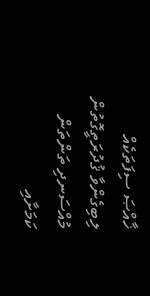ޚާއްޞަ ސިފަތަކެއް ލިބިގެންވާ ޤުދުރަތީގޮތުން މުއްސަނދި ތަންތަން ކަމަށާއި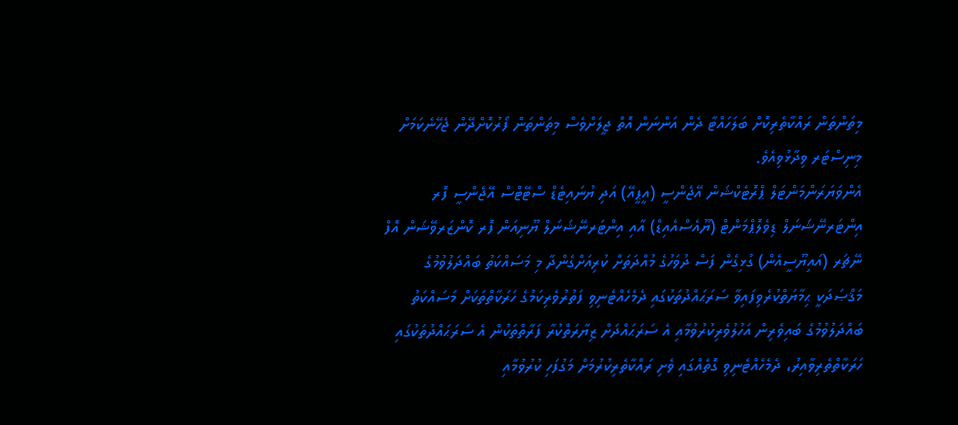މިތަންތަން ރައްކާތެރިކޮށް ބަލަހައްޓާ ދެން އަންނަން އޮތް ޖީލަށްވެސް މިތަންތަން ފޯރުކޮށްދޭން ޖެހޭނެކަމަށް މިނިސްޓަރ ވިދާޅުވިއެވެ.
އެންވަޔަރަންމަންޓަލް ޕްރޮޓެކްޝަން އޭޖެންސީ (އީޕީއޭ) އަދި ޔުނައިޓެޑް ސްޓޭޓްސް އޭޖެންސީ ފޮރ އިންޓަރނޭޝަނަލް ޑިވެލޮޕްމަންޓް (ޔޫއެސްއެއިޑް) އާއި އިންޓަރނޭޝަނަލް ޔޫނިއަން ފޮރ ކޮންޒަރވޭޝަން އޮފް ނޭޗަރ (އައިޔޫސީއެން) ގުޅިގެން ފަސް ދުވަހުގެ މުއްދަތަށް ކުރިއަށްގެންދާ މި މަސައްކަތު ބައްދަލުވުމުގެ މަޤްޞަދަކީ ޙިމާޔަތްކުރެވިފައިވާ ސަރަޙައްދުތަކުގައި ދެމެހެއްޓެނިވި ފަތުރުވެރިކަމުގެ ހަރަކާތްތަކަށް މަސައްކަތު ބައްދަލުވުމުގެ ބައިވެރިން އަހުލުވެރިކުރުވުމާއި އެ ސަރަޙައްދަށް ޒިޔާރަތްކުރާ ފަރާތްތަކުން އެ ސަރަޙައްދުތަކުގައި ހަރަކާތްތެރިވާއިރު، ދެމެހެއްޓެނިވި ގޮތެއްގައި ވެށި ރައްކާތެރިކުރުމަށް މަގުފަހި ކުރުވުމާއި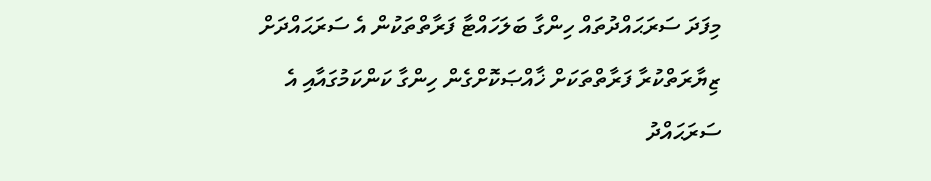މިފަދަ ސަރަޙައްދުތައް ހިންގާ ބަލަހައްޓާ ފަރާތްތަކުން އެ ސަރަޙައްދަށް ޒިޔާރަތްކުރާ ފަރާތްތަކަށް ޚާއްޞަކޮށްގެން ހިންގާ ކަންކަމުގައާއި އެ ސަރަޙައްދު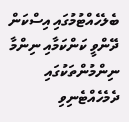ބެލެހެއްޓުމުގައި އިސްކަން ދޭންވީ ކަންކަމާއި ނިންމާ ނިންމުންތަކުގައި ދެމެހެއްޓެނިވި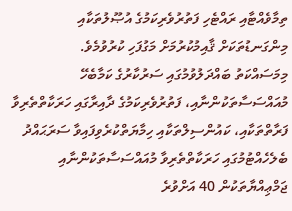ތިމާވެއްޓާއި ރައްޓެހި ފަތުރުވެރިކަމުގެ އުޞޫލުތަކާއި މިންގަނޑުތަކަށް ޤާއިމުކުރުމަށް މަގުފަހި ކުރުވުމެވެ.
މިމަސައްކަތު ބައްދަލުވުމުގައި ސަރުކާރުގެ ކަމާބެހޭ މުއައްސަސާތަކުންނާއި، ފަތުރުވެރިކަމުގެ ދާއިރާގައި ހަރަކާތްތެރިވާ ފަރާތްތަކާއި، ކައުންސިލްތަކާއި ހިމާޔަތްކުރެވިފައިވާ ސަރަޙައްދު ބެލެހެއްޓުމުގައި ހަރަކާތްތެރިވާ މުއައްސަސާތަކުންނާއި ޖަމްޢިއްޔާތަކުން 40 އަށްވުރެ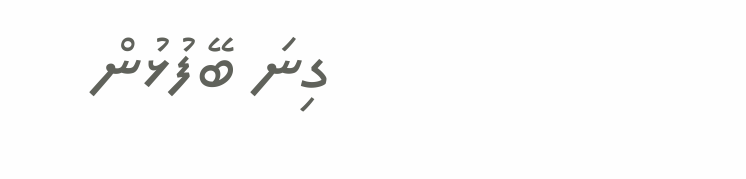ގިނަ ބޭފުޅުން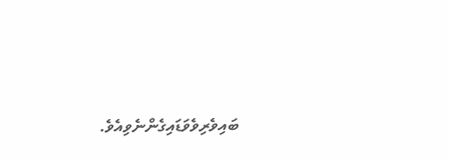ބައިވެރިވެވަޑައިގެންނެވިއެވެ.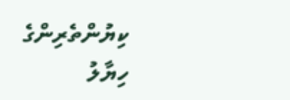ކިޔުންތެރިންގެ ހިޔާލު